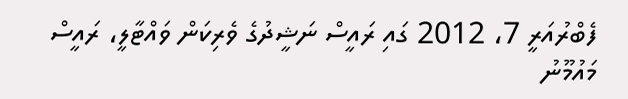ފެބްރުއަރީ 7، 2012 ގައި ރައީސް ނަޝީދުގެ ވެރިކަން ވައްޓާލީ، ރައީސް މައުމޫނު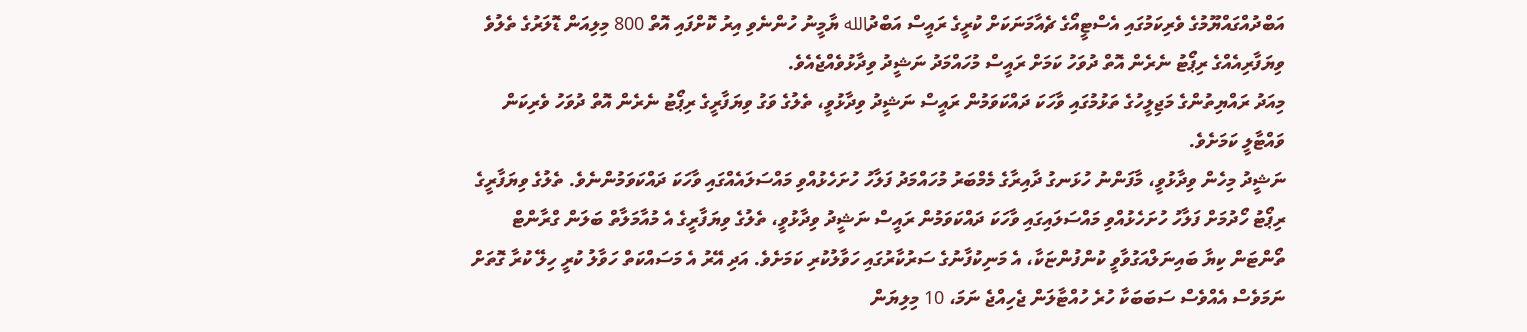އަބްދުއްގައްޔޫމުގެ ވެރިކަމުގައި އެސްޓީއޯގެ ޗެއާމަނަކަށް ކުރީގެ ރައީސް އަބްދުالله ޔާމީނު ހުންނެވި އިރު ކޮށްފައި އޮތް 800 މިލިއަން ޑޮލަރުގެ ތެލުވެ ވިޔަފާރިއެއްގެ ރިޕޯޓު ނެރެން އޮތް ދުވަހު ކަމަށް ރައީސް މުހައްމަދު ނަޝީދު ވިދާޅުވެއްޖެއެވެ.
މިއަދު ރައްޔިތުންގެ މަޖިލީހުގެ ތަޅުމުގައި ވާހަކަ ދައްކަވަމުން ރައީސް ނަޝީދު ވިދާޅުވީ، ތެލުގެ ވަގު ވިޔަފާރީގެ ރިޕޯޓު ނެރެން އޮތް ދުވަހު ވެރިކަން ވައްޓާލީ ކަމަށެވެ.
ނަޝީދު މިހެން ވިދާޅުވީ، މާފަންނު ހުޅަނގު ދާއިރާގެ މެމްބަރު މުހައްމަދު ފަލާހު ހުށަހެޅުއްވި މައްސަލައެއްގައި ވާހަކަ ދައްކަވަމުންނެވެ. ތެލުގެ ވިޔަފާރީގެ ރިޕޯޓު ހޯދުމަށް ފަލާހު ހުށަހެޅުއްވި މައްސަލައިގައި ވާހަކަ ދައްކަވަމުން ރައީސް ނަޝީދު ވިދާޅުވީ، ތެލުގެ ވިޔަފާރީގެ އެ މުއާމަލާތް ބަލަން ގްރާންޓް ތޯންޓަން ކިޔާ ބައިނަލްއަގުވާވީ ކުންފުންޏަކާ، އެ މަނިކުފާނުގެ ސަރުކާރުގައި ހަވާލުކުރި ކަމަށެވެ. އަދި އޭރު އެ މަސައްކަތް ހަވާލު ކުރީ ހިލޭ ކުރާ ގޮތަށް ނަމަވެސް އެއްވެސް ސަބަބަކާ ހުރެ ހުއްޓާލަން ޖެހިއްޖެ ނަމަ، 10 މިލިޔަން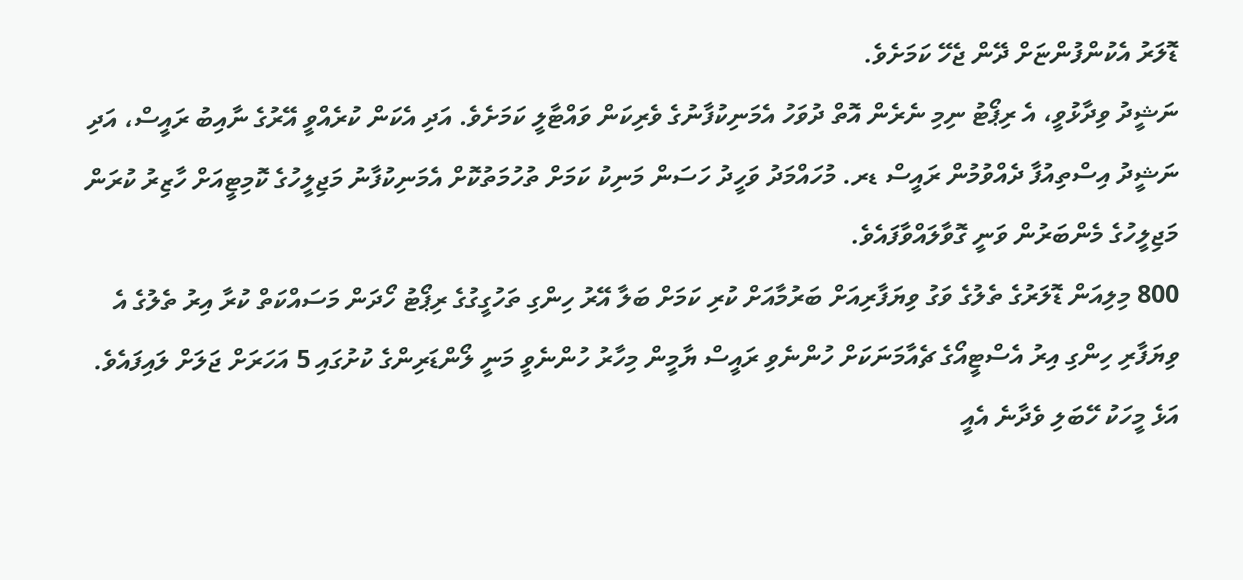ޑޮލަރު އެކުންފުންޏަށް ދޭން ޖެހޭ ކަމަށެވެ.
ނަޝީދު ވިދާޅުވީ، އެ ރިޕޯޓު ނިމި ނެރެން އޮތް ދުވަހު އެމަނިކުފާނުގެ ވެރިކަން ވައްޓާލީ ކަމަށެވެ. އަދި އެކަން ކުރެއްވީ އޭރުގެ ނާއިބު ރައީސް، އަދި ނަޝީދު އިސްތިއުފާ ދެއްވުމުން ރައީސް ޑރ. މުހައްމަދު ވަހީދު ހަސަން މަނިކު ކަމަށް ތުހުމަތުކޮށް އެމަނިކުފާނު މަޖިލީހުގެ ކޮމިޓީއަށް ހާޒިރު ކުރަން މަޖިލީހުގެ މެންބަރުން ވަނީ ގޮވާލައްވާފައެވެ.
800 މިލިއަން ޑޮލަރުގެ ތެލުގެ ވަގު ވިޔަފާރިއަށް ބަރުމާއަށް ކުރި ކަމަށް ބަލާ އޭރު ހިންގި ތަހުގީގުގެ ރިޕޯޓު ހޯދަން މަސައްކަތް ކުރާ އިރު ތެލުގެ އެ ވިޔަފާރި ހިންގި އިރު އެސްޓީއޯގެ ޗެއާމަނަކަށް ހުންނެވި ރައީސް ޔާމީން މިހާރު ހުންނެވީ މަނީ ލޯންޑަރިންގެ ކުށުގައި 5 އަހަރަށް ޖަލަށް ލައިފައެވެ.
އަޅެ މީހަކު ހޭބަލި ވެދާނެ އެއީ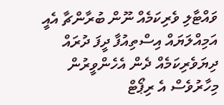ވައްޓާލި ވެރިކަމެއް ނޫން ބުރާންޗާ އެއީ އަމިއްލަޔައް އިސްތިއުފާ ދީފަ ދުރައް ދިޔަވެރިކަމެއް ދެން އެހެންވީރުން މިހާރުވެސް އެ ރިޕޯޓް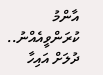އާންމު ކުރަންވީއެއްނު..
ދުލަށް އައިހާ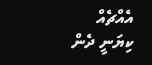އެއްޗެއް ކިޔަނީ ދެން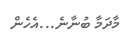މާދަމާ ބުނާނެ...އެހެން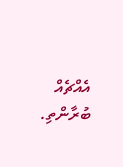އެއްޗެއް ބުރާންތި.